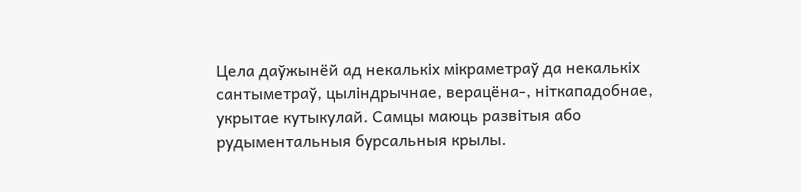Цела даўжынёй ад некалькіх мікраметраў да некалькіх сантыметраў, цыліндрычнае, верацёна-, ніткападобнае, укрытае кутыкулай. Самцы маюць развітыя або рудыментальныя бурсальныя крылы.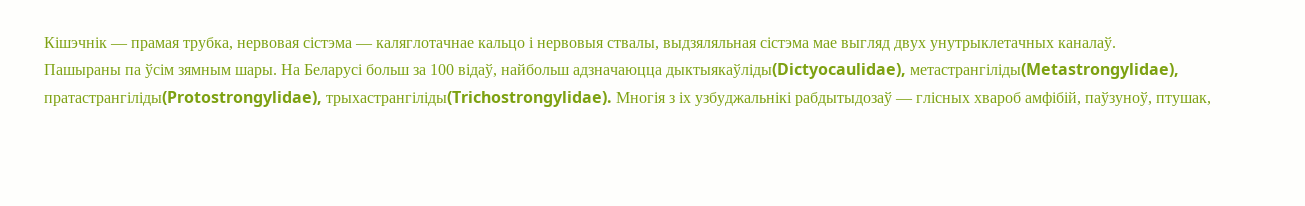Кішэчнік — прамая трубка, нервовая сістэма — каляглотачнае кальцо і нервовыя ствалы, выдзяляльная сістэма мае выгляд двух унутрыклетачных каналаў.
Пашыраны па ўсім зямным шары. На Беларусі больш за 100 відаў, найбольш адзначаюцца дыктыякаўліды(Dictyocaulidae), метастрангіліды(Metastrongylidae), пратастрангіліды(Protostrongylidae), трыхастрангіліды(Trichostrongylidae). Многія з іх узбуджальнікі рабдытыдозаў — глісных хвароб амфібій, паўзуноў, птушак,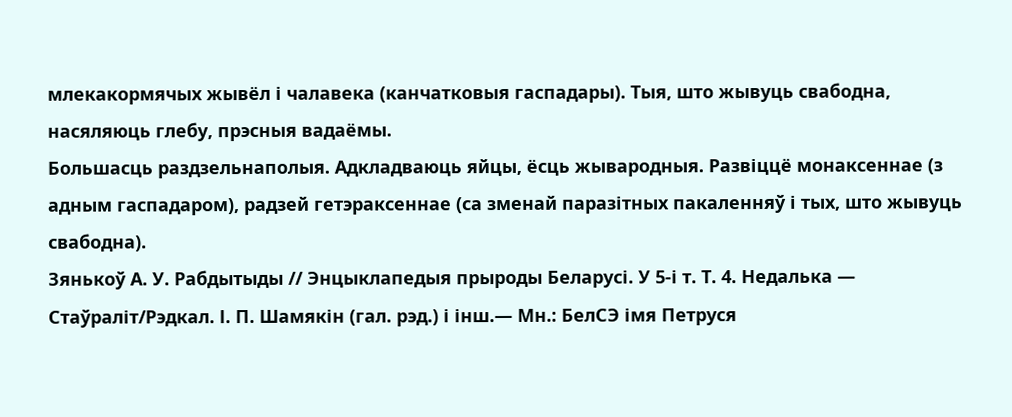млекакормячых жывёл і чалавека (канчатковыя гаспадары). Тыя, што жывуць свабодна, насяляюць глебу, прэсныя вадаёмы.
Большасць раздзельнаполыя. Адкладваюць яйцы, ёсць жывародныя. Развіццё монаксеннае (з адным гаспадаром), радзей гетэраксеннае (са зменай паразітных пакаленняў і тых, што жывуць свабодна).
Зянькоў А. У. Рабдытыды // Энцыклапедыя прыроды Беларусі. У 5-і т. Т. 4. Недалька — Стаўраліт/Рэдкал. І. П. Шамякін (гал. рэд.) і інш.— Мн.: БелСЭ імя Петруся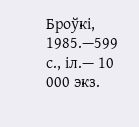Броўкі, 1985.—599 с., іл.— 10 000 экз.